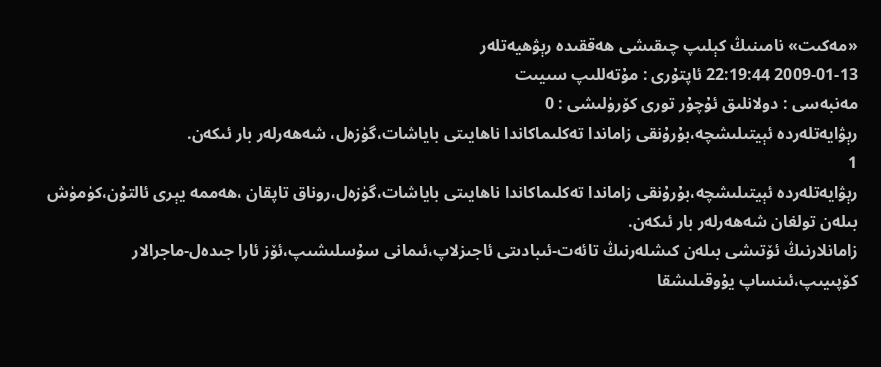«مەكىت» نامىنىڭ كېلىپ چىقىشى ھەققىدە رېۋھيەتلەر
2009-01-13 22:19:44 ئاپتۇرى : مۇتەللىپ سىيىت
مەنبەسى : دولانلىق ئۇچۇر تورى كۆرۈلىشى : 0
رېۋايەتلەردە ئېيتىلىشچە،بۇرۇنقى زاماندا تەكلىماكاندا ناھايىتى باياشات،گۈزەل، شەھەرلەر بار ئىكەن.
1
رېۋايەتلەردە ئېيتىلىشچە،بۇرۇنقى زاماندا تەكلىماكاندا ناھايىتى باياشات،گۈزەل،روناق تاپقان ،ھەممە يېرى ئالتۇن،كۈمۈش بىلەن تولغان شەھەرلەر بار ئىكەن.
زامانلارنىڭ ئۆتىشى بىلەن كىشلەرنىڭ تائەت-ئىبادىتى ئاجىزلاپ،ئىمانى سۇسلىشىپ،ئۆز ئارا جىدەل-ماجرالار كۆپىيىپ،ئىنساپ يۇوقىلىشقا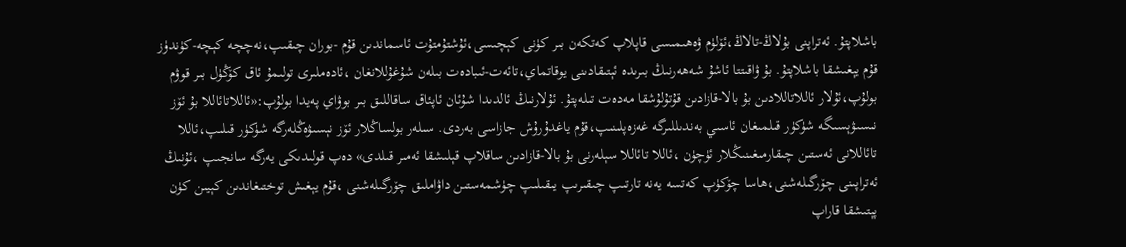باشلاپتۇ. ئەتراپنى بۇلاڭ-تالاڭ،ئۆلۈم ۋەھىمىسى قاپلاپ كەتكەن بىر كۈنى كېچىسى،ئۇشتۇمتۇت ئاسماندىن قۇم -بوران چىقىپ،نەچچە كېچە-كۈندۈز قۇم يېغىشقا باشلاپتۇ. بۇ ۋاقىتتا ئاشۇ شەھەرنىڭ بىرىدە ئېتىقادىنى يوقاتماي،تائەت-ئىبادەت بىلەن شۇغۇللانغان ،ئادەملىرى تولىمۇ ئاق كۆڭۈل بىر قوۋم بولۇپ،ئۇلار ئاللاتاللادىن بۇ بالا-قازادىن قۇتۇلۇشقا مەدەت تىلەپتۇ. ئۇلارنىڭ ئالدىدا شۇئان ئاپئاق ساقاللىق بىر بوۋاي پەيدا بولۇپ:«ئاللاتائاللا بۇ ئۆز نىسىۋېسىگە شۈكۈر قىلمىغان ئاسىي بەندىللىرگە غەزەپلىنىپ،قۇم ياغدۇرۇش جازاسى بەردى. سىلەر بولساڭلار ئۆز نېسىۋەڭلەرگە شۈكۈر قىلىپ،ئاللا تائاللانى ئەستىن چىقارمىغىنىڭلار ئۈچۈن ،ئاللا تائاللا سېلەرنى بۇ بالا-قازادىن ساقلاپ قېلىشقا ئەمىر قىلدى» دەپ قولىدىكى يەرگە سانجىپ ،ئۇنىڭ ئەتراپىنى چۆرگىلەشنى،ھاسا چۆكۈپ كەتسە يەنە تارتىپ چىقىرىپ يىقىلىپ چۈشمەستىن داۋاملىق چۆرگىلەشنى ،قۇم يېغىش توختىغاندىن كېيىن كۈن پېتىشقا قاراپ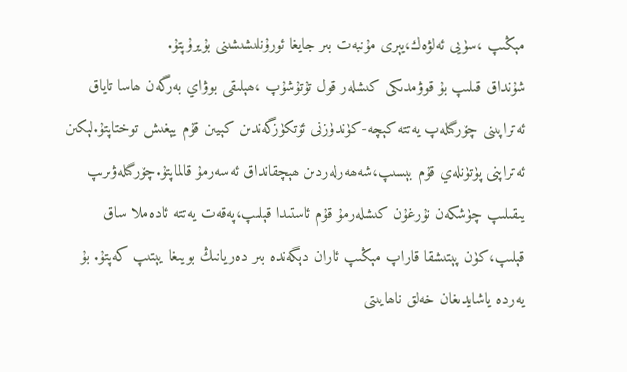مېڭىپ ،سۈيى ئەلۋەك،يېرى مۇنبەت بىر جايغا ئورۇنلىشىشىنى بۇيرۇپتۇ.
شۇنداق قىلىپ بۇ قوۋمدىكى كىشلەر قول تۇتۇشۇپ ،ھېلىقى بوۋاي بەرگەن ھاسا تاياق ئەتراپىنى چۆرگىلەپ يەتتە كېچە-كۈندۈزنى ئۆتكۈزگەندىن كېيىن قۇم يېغىش توختاپتۇ.لېكىن ئەتراپنى پۈتۈنلەي قۇم بېسىپ،شەھەرلەردىن ھېچقانداق ئەسەرمۇ قالماپتۇ.چۆرگىلەۋىرىپ يىقىلىپ چۈشكەن نۇرغۇن كىشلەرمۇ قۇم ئاستىدا قېلىپ،پەقەت يەتتە ئادەملا ساق قېلىپ،كۈن پېتىشقا قاراپ مېڭىپ ئاران دېگەندە بىر دەريانىڭ بويىغا يېتىپ كەپتۇ. بۇ يەردە ياشايدىغان خەلق ناھايىتى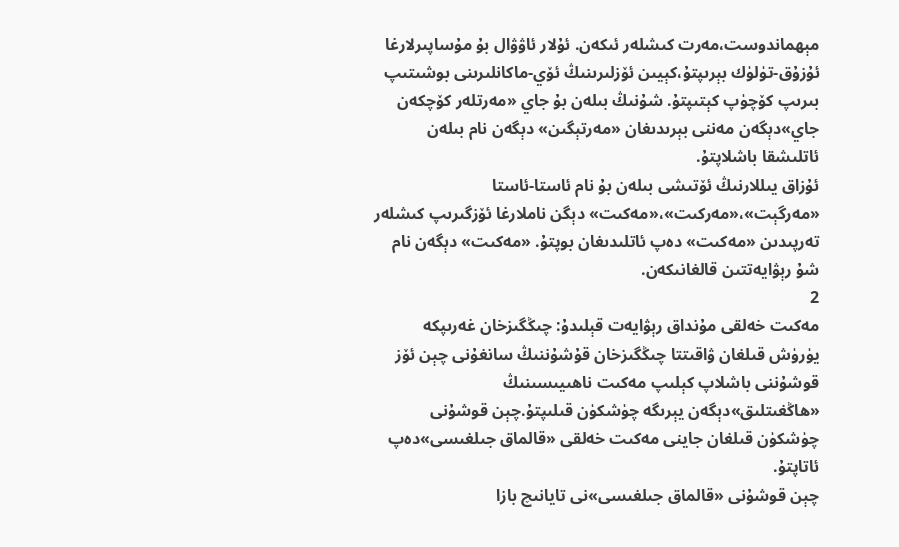مېھماندوست،مەرت كىشلەر ئىكەن. ئۇلار ئاۋۋال بۇ مۇساپىرلارغا ئۇزۇق-تۈلۈك بېرىپتۇ،كېيىن ئۆزلىرىنىڭ ئۆي-ماكانلىرىنى بوشىتىپ بىرىپ كۆچۈپ كېتىپتۇ. شۇنىڭ بىلەن بۇ جاي «مەرتلەر كۆچكەن جاي»دېگەن مەننى بېرىدىغان «مەرتېگىن» دېگەن نام بىلەن ئاتلىشقا باشلاپتۇ.
ئۇزاق يىللارنىڭ ئۆتىشى بىلەن بۇ نام ئاستا-ئاستا «مەرگېت»،«مەركىت»،«مەكىت» دېگن ناملارغا ئۆزگىرىپ كىشلەر تەرپىدىن «مەكىت» دەپ ئاتلىدىغان بوپتۇ. «مەكىت» دېگەن نام شۇ رېۋايەتتىن قالغانىكەن.
2
مەكىت خەلقى مۇنداق رېۋايەت قېلىدۇ: چىڭگىزخان غەرىپكە يۈرۈش قىلغان ۋاقىتتا چىڭگىزخان قۇشۇننىڭ سانغۇنى چېن ئۆز قوشۇننى باشلاپ كېلىپ مەكىت ناھىيىسىنىڭ «ھاڭغىتلىق»دېگەن يېرىگە چۈشكۈن قىلىپتۇ.چېن قوشۇنى چۈشكۈن قىلغان جاينى مەكىت خەلقى «قالماق جىلغىسى»دەپ ئاتاپتۇ.
چېن قوشۇنى «قالماق جىلغىسى»نى تايانىچ بازا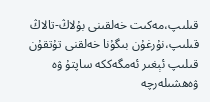قىلىپ،مەكىت خەلقىنى بۇلاڭ-تالاڭ قىلىپ،نۇرغۇن بىگۇنا خەلقنى تۇتقۇن قىلىپ ئېغىر ئەمگەككە ساپتۇ ۋە ۋەھشىلەرچە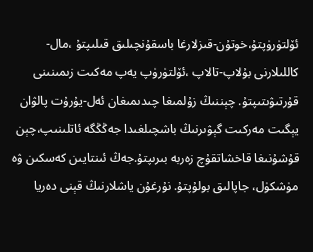ئۆلتۈرۈپتۇ،خوتۇن-قىزلارغا باسقۇنچىلىق قىلىپتۇ ،مال-كاللىلارنى بۇلاپ-تالاپ ،ئۆلتۈرۈپ يەپ مەكىت زىمىنىنى قۇرتىۋىتىپتۇ. چېننىڭ زۇلمىغا چىدىمىغان ئەل-يۇرۇت پالۋان يېگىت مەركىت گېۋىرنىڭ باشچىلغىدا جەڭڭگە ئاتلىنىپ،چېن قۇشۇنىغا قاخشاتقۇچ زەربە بىرىپتۇ.جەڭ ئىنتايىن كەسكىن ۋە مۈشكۈل، جاپالىق بولۇپتۇ. نۇرغۇن ياشلارنىڭ قېنى دەريا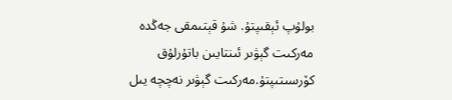بولۇپ ئېقىپتۇ. شۇ قېتىمقى جەڭدە مەركىت گېۋىر ئىنتايىن باتۇرلۇق كۆرسىتىپتۇ.مەركىت گېۋىر نەچچە يىل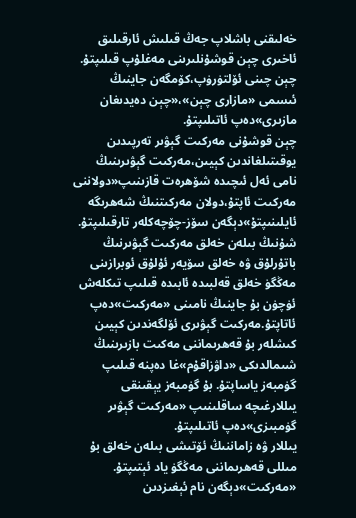خەلىقنى باشلاپ جەڭ قىلىش ئارقىلىق ئاخىرى چېن قوشۇنلىرىنى مەغلۇپ قىلىپتۇ. چېن چىنى ئۆلتۈرۈپ،كۆمگەن جاينىڭ ئىسمى «مازارى چېن»،«چېن دەيدىغان مازىرى»دەپ ئاتىلىپتۇ.
چېن قوشۇنى مەركىت گېۋىر تەرپىدىن يوقىتىلغاندىن كېيىن،مەركىت گېۋىرىنىڭ نامى ئەل ئىچىدە شۆھرەت قازىنىپ«دولاننى مەركىت ئاپتۇ،دولان مەركىتنىڭ شەھرىگە ئايلىنىپتۇ»دېگەن سۆز-چۆچەكلەر تارقىلىپتۇ. شۇنىڭ بىلەن خەلق مەركىت گېۋىرنىڭ باتۇرلۇق ۋە خەلق سۆيەر ئۇلۇق ئوبرازىنى مەڭگۈ خەلق قەلبىدە ئابىدە قىلىپ تىكلەش ئۈچۈن بۇ جاينىڭ نامىنى «مەركىت»دەپ ئاتاپتۇ.مەركىت گېۋىرى ئۆلگەندىن كېيىن كىشلەر بۇ قەھرىماننى مەكىت بازىرىنىڭ شىمالدىكى «داۋزاقۇم»غا دەپنە قىلىپ گۈمبەز ياساپتۇ. بۇ گۈمبەز يېقىنقى يىللارغىچە ساقلىنىپ «مەركىت گېۋىر گۈمبىزى»دەپ ئاتىلىپتۇ.
يىللار ۋە زاماننىڭ ئۆتىشى بىلەن خەلق بۇ مىللى قەھرىماننى مەڭگۈ ياد ئېتىپتۇ. «مەركىت»دېگەن نام ئېغىزدىن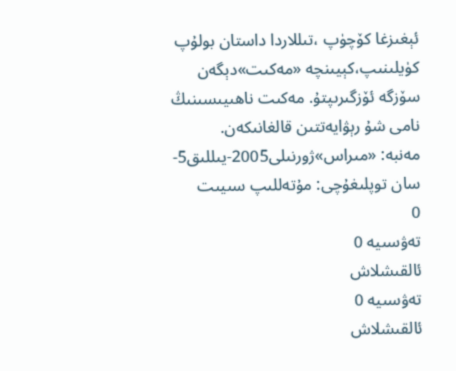ئېغىزغا كۆچۈپ ،تىللاردا داستان بولۇپ كۈيلىنىپ،كېيىنچە «مەكىت»دېگەن سۆزگە ئۆزگىرىپتۇ. مەكىت ناھىيىسىنىڭ نامى شۇ رېۋايەتتىن قالغانىكەن.
مەنبە: «مىراس»ژورنىلى2005-يىللىق5-سان توپلىغۇچى: مۇتەللىپ سىيىت
0
تەۋسىيە 0
ئالقىشلاش
تەۋسىيە 0
ئالقىشلاش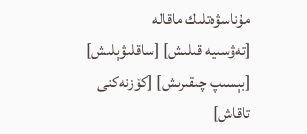مۇناسۋەتلىك ماقالە
[تەۋسىيە قىلىش] [ساقلىۋېلىش] [بېسىپ چىقىرىش] [كۆزنەكنى تاقاش]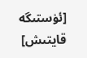[ئۈستىگە قايتىش]